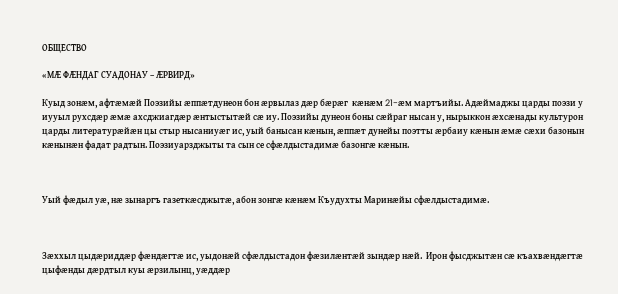ОБЩЕСТВО

«МÆ ФÆНДАГ СУАДОНАУ – ÆРВИРД»

Куыд зонæм, афтæмæй Поэзийы æппæтдунеон бон æрвылаз дæр бæрæг  кæнæм 21-æм мартъийы. Адæймаджы царды поэзи у иууыл рухсдæр æмæ ахсджиагдæр æнтыстытæй сæ иу. Поэзийы дунеон боны сæйраг нысан у, нырыккон æхсæнады культурон царды литературæйæн цы стыр нысаниуæг ис, уый банысан кæнын, æппæт дунейы поэтты æрбаиу кæнын æмæ сæхи базонын кæнынæн фадат радтын. Поэзиуарзджыты та сын се сфæлдыстадимæ базонгæ кæнын.



Уый фæдыл уæ, нæ зынаргъ газеткæсджытæ, абон зонгæ кæнæм Къудухты Маринæйы сфæлдыстадимæ.



Зæххыл цыдæриддæр фæндæгтæ ис, уыдонæй сфæлдыстадон фæзилæнтæй зындæр нæй.  Ирон фысджытæн сæ къахвæндæгтæ цыфæнды дæрдтыл куы æрзилынц, уæддæр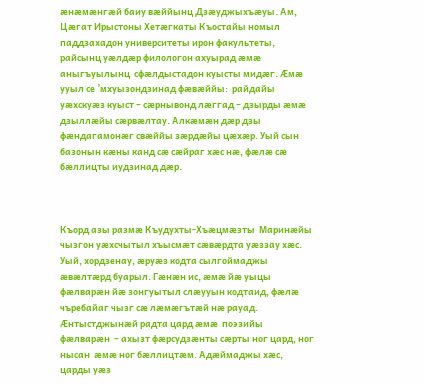æнæмæнгæй баиу вæййынц Дзæуджыхъæуы. Ам, Цæгат Ирыстоны Хетæгкаты Къостайы номыл паддзахадон университеты ирон факультеты, райсынц уæлдæр филологон ахуырад æмæ аныгъуылынц  сфæлдыстадон куысты мидæг. Æмæ ууыл се ’мхуызондзинад фæвæййы:  райдайы уæхскуæз куыст – сæрнывонд лæггад – дзырды æмæ дзыллæйы сæрвæлтау. Алкæмæн дæр дзы фæндагамонæг свæййы зæрдæйы цæхæр. Уый сын базонын кæны канд сæ сæйраг хæс нæ, фæлæ сæ бæллицты иудзинад дæр.



Къорд азы размæ Къудухты-Хъæцмæзты  Маринæйы чызгон уæхсчытыл хъысмæт сæвæрдта уæззау хæс. Уый, хордзенау, æруæз кодта сылгоймаджы æвæлтæрд буарыл. Гæнæн ис, æмæ йæ уыцы фæлварæн йæ зонгуытыл слæууын кодтаид, фæлæ чъребайаг чызг сæ лæмæгътæй нæ рауад. Æнтыстджынæй радта цард æмæ  поэзийы фæлварæн  – ахызт фæрсудзæнты сæрты ног цард, ног нысан  æмæ ног бæллицтæм. Адæймаджы хæс, царды уæз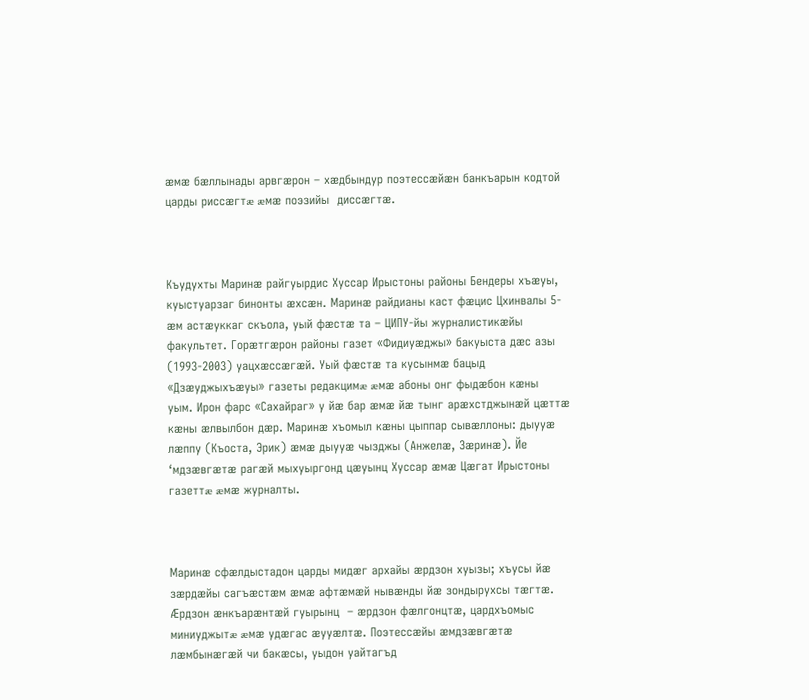æмæ бæллынады арвгæрон – хæдбындур поэтессæйæн банкъарын кодтой царды риссæгтæ æмæ поэзийы  диссæгтæ.



Къудухты Маринæ райгуырдис Хуссар Ирыстоны районы Бендеры хъæуы, куыстуарзаг бинонты æхсæн. Маринæ райдианы каст фæцис Цхинвалы 5-æм астæуккаг скъола, уый фæстæ та – ЦИПУ-йы журналистикæйы факультет. Горæтгæрон районы газет «Фидиуæджы» бакуыста дæс азы (1993-2003) уацхæссæгæй. Уый фæстæ та кусынмæ бацыд «Дзæуджыхъæуы» газеты редакцимæ æмæ абоны онг фыдæбон кæны уым. Ирон фарс «Сахайраг» у йæ бар æмæ йæ тынг арæхстджынæй цæттæ кæны æлвылбон дæр. Маринæ хъомыл кæны цыппар сывæллоны: дыууæ лæппу (Къоста, Эрик) æмæ дыууæ чызджы (Анжелæ, Зæринæ). Йе ‘мдзæвгæтæ рагæй мыхуыргонд цæуынц Хуссар æмæ Цæгат Ирыстоны газеттæ æмæ журналты.



Маринæ сфæлдыстадон царды мидæг архайы æрдзон хуызы; хъусы йæ зæрдæйы сагъæстæм æмæ афтæмæй нывæнды йæ зондырухсы тæгтæ. Æрдзон æнкъарæнтæй гуырынц  – æрдзон фæлгонцтæ, цардхъомыс миниуджытæ æмæ удæгас æууæлтæ. Поэтессæйы æмдзæвгæтæ лæмбынæгæй чи бакæсы, уыдон уайтагъд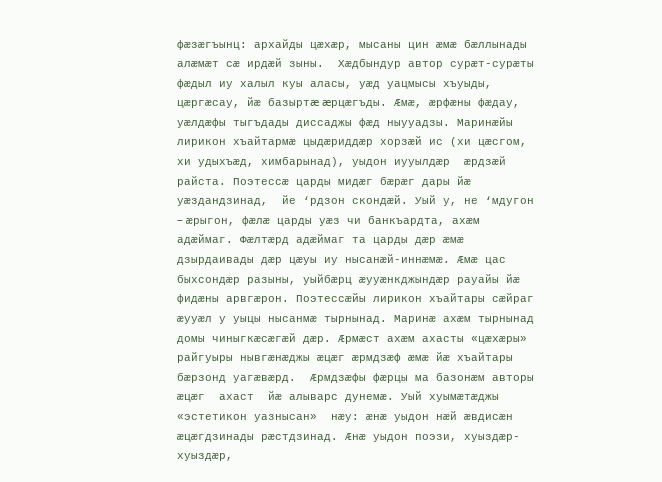фæзæгъынц: архайды цæхæр, мысаны цин æмæ бæллынады алæмæт сæ ирдæй зыны.  Хæдбындур автор сурæт-сурæты фæдыл иу халыл куы аласы, уæд уацмысы хъуыды, цæргæсау, йæ базыртæ æрцæгъды. Æмæ, æрфæны фæдау, уæлдæфы тыгъдады диссаджы фæд ныууадзы. Маринæйы лирикон хъайтармæ цыдæриддæр хорзæй ис (хи цæсгом, хи удыхъæд, химбарынад), уыдон иууылдæр  æрдзæй райста. Поэтессæ царды мидæг бæрæг дары йæ уæздандзинад,  йе ‘рдзон скондæй. Уый у, не ‘мдугон – æрыгон, фæлæ царды уæз чи банкъардта, ахæм адæймаг. Фæлтæрд адæймаг та царды дæр æмæ дзырдаивады дæр цæуы иу нысанæй-иннæмæ. Æмæ цас быхсондæр разыны, уыйбæрц æууæнкджындæр рауайы йæ фидæны арвгæрон. Поэтессæйы лирикон хъайтары сæйраг æууæл у уыцы нысанмæ тырнынад. Маринæ ахæм тырнынад домы чиныгкæсæгæй дæр. Æрмæст ахæм ахасты «цæхæры» райгуыры нывгæнæджы æцæг æрмдзæф æмæ йæ хъайтары бæрзонд уагæвæрд.  Æрмдзæфы фæрцы ма базонæм авторы æцæг  ахаст  йæ алыварс дунемæ. Уый хуымæтæджы «эстетикон уазнысан»  нæу: æнæ уыдон нæй æвдисæн æцæгдзинады рæстдзинад. Æнæ уыдон поэзи, хуыздæр-хуыздæр,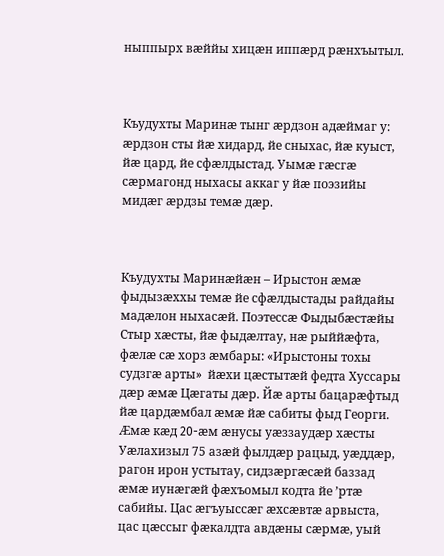ныппырх вæййы хицæн иппæрд рæнхъытыл.



Къудухты Маринæ тынг æрдзон адæймаг у: æрдзон сты йæ хидард, йе сныхас, йæ куыст, йæ цард, йе сфæлдыстад. Уымæ гæсгæ сæрмагонд ныхасы аккаг у йæ поэзийы мидæг æрдзы темæ дæр.



Къудухты Маринæйæн – Ирыстон æмæ фыдызæххы темæ йе сфæлдыстады райдайы мадæлон ныхасæй. Поэтессæ Фыдыбæстæйы Стыр хæсты, йæ фыдæлтау, нæ рыййæфта, фæлæ сæ хорз æмбары: «Ирыстоны тохы судзгæ арты»  йæхи цæстытæй федта Хуссары дæр æмæ Цæгаты дæр. Йæ арты бацарæфтыд йæ цардæмбал æмæ йæ сабиты фыд Георги.  Æмæ кæд 20-æм æнусы уæззаудæр хæсты Уæлахизыл 75 азæй фылдæр рацыд, уæддæр, рагон ирон устытау, сидзæргæсæй баззад æмæ иунæгæй фæхъомыл кодта йе ’ртæ  сабийы. Цас æгъуыссæг æхсæвтæ арвыста, цас цæссыг фæкалдта авдæны сæрмæ, уый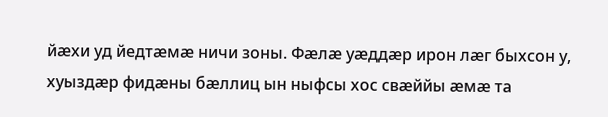йæхи уд йедтæмæ ничи зоны. Фæлæ уæддæр ирон лæг быхсон у, хуыздæр фидæны бæллиц ын ныфсы хос свæййы æмæ та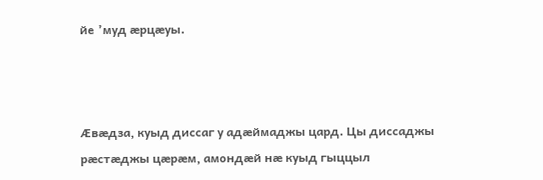йе ’муд æрцæуы.



Æвæдза, куыд диссаг у адæймаджы цард. Цы диссаджы рæстæджы цæрæм, амондæй нæ куыд гыццыл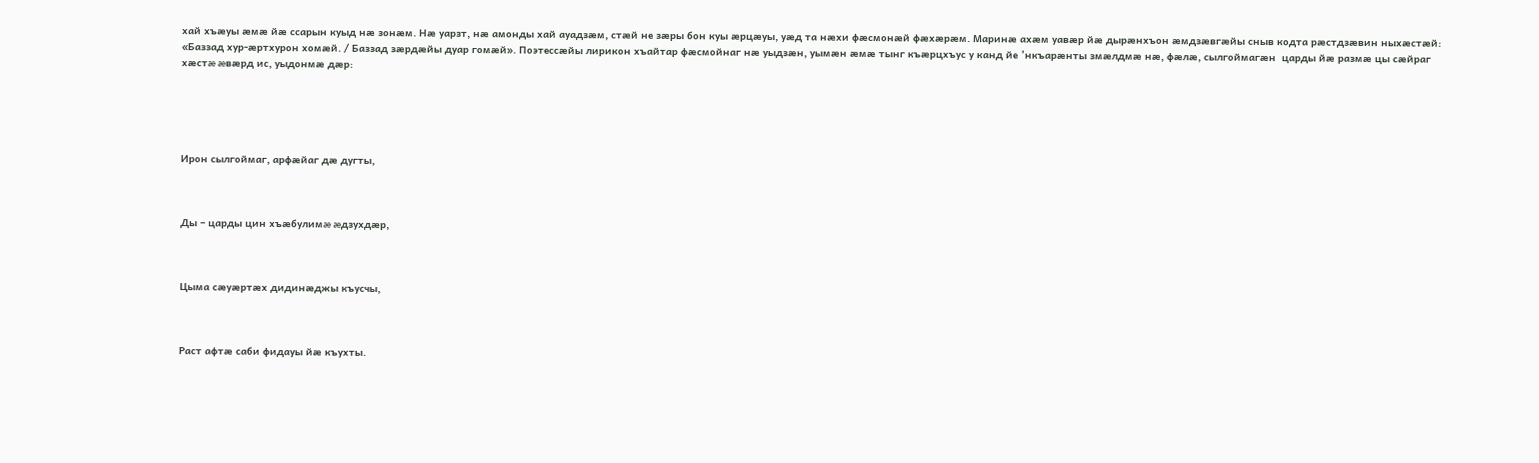хай хъæуы æмæ йæ ссарын куыд нæ зонæм. Нæ уарзт, нæ амонды хай ауадзæм, стæй не зæры бон куы æрцæуы, уæд та нæхи фæсмонæй фæхæрæм. Маринæ ахæм уавæр йæ дырæнхъон æмдзæвгæйы сныв кодта рæстдзæвин ныхæстæй: «Баззад хур-æртхурон хомæй. / Баззад зæрдæйы дуар гомæй». Поэтессæйы лирикон хъайтар фæсмойнаг нæ уыдзæн, уымæн æмæ тынг къæрцхъус у канд йе ’нкъарæнты змæлдмæ нæ, фæлæ, сылгоймагæн  царды йæ размæ цы сæйраг хæстæ æвæрд ис, уыдонмæ дæр:





Ирон сылгоймаг, арфæйаг дæ дугты,



Ды – царды цин хъæбулимæ æдзухдæр,



Цыма сæуæртæх дидинæджы къусчы,



Раст афтæ саби фидауы йæ къухты.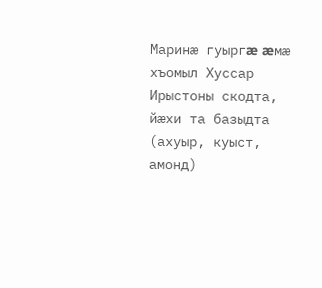Маринæ гуыргæ æмæ хъомыл Хуссар Ирыстоны скодта, йæхи та базыдта (ахуыр, куыст, амонд)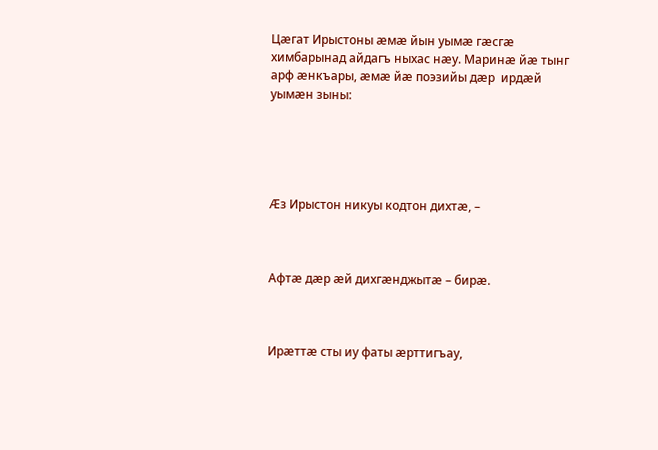Цæгат Ирыстоны æмæ йын уымæ гæсгæ химбарынад айдагъ ныхас нæу. Маринæ йæ тынг арф æнкъары, æмæ йæ поэзийы дæр  ирдæй уымæн зыны:





Æз Ирыстон никуы кодтон дихтæ, –



Афтæ дæр æй дихгæнджытæ – бирæ.



Ирæттæ сты иу фаты æрттигъау,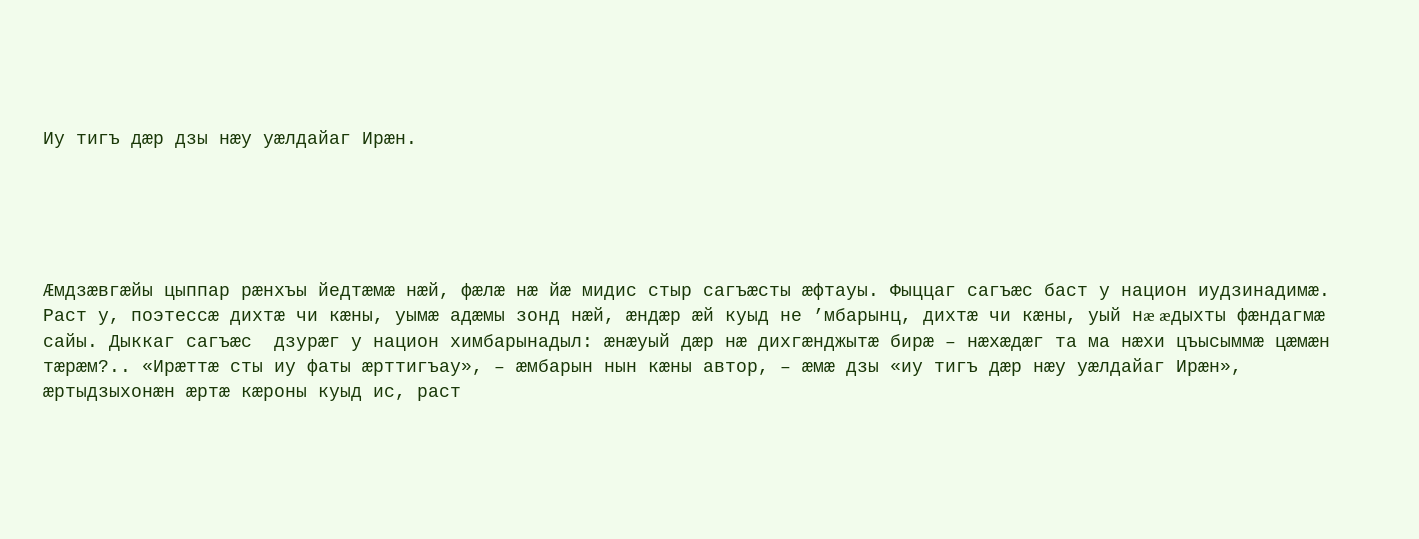Иу тигъ дæр дзы нæу уæлдайаг Ирæн.





Æмдзæвгæйы цыппар рæнхъы йедтæмæ нæй, фæлæ нæ йæ мидис стыр сагъæсты æфтауы. Фыццаг сагъæс баст у национ иудзинадимæ. Раст у, поэтессæ дихтæ чи кæны, уымæ адæмы зонд нæй, æндæр æй куыд не ’мбарынц, дихтæ чи кæны, уый нæ æдыхты фæндагмæ сайы. Дыккаг сагъæс  дзурæг у национ химбарынадыл: æнæуый дæр нæ дихгæнджытæ бирæ – нæхæдæг та ма нæхи цъысыммæ цæмæн тæрæм?.. «Ирæттæ сты иу фаты æрттигъау», – æмбарын нын кæны автор, – æмæ дзы «иу тигъ дæр нæу уæлдайаг Ирæн», æртыдзыхонæн æртæ кæроны куыд ис, раст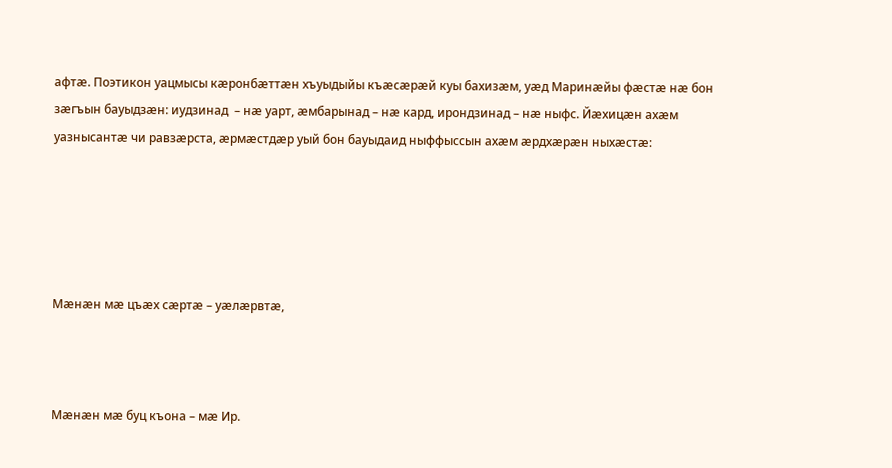афтæ. Поэтикон уацмысы кæронбæттæн хъуыдыйы къæсæрæй куы бахизæм, уæд Маринæйы фæстæ нæ бон зæгъын бауыдзæн: иудзинад  – нæ уарт, æмбарынад – нæ кард, ирондзинад – нæ ныфс. Йæхицæн ахæм уазнысантæ чи равзæрста, æрмæстдæр уый бон бауыдаид ныффыссын ахæм æрдхæрæн ныхæстæ:





Мæнæн мæ цъæх сæртæ – уæлæрвтæ,



Мæнæн мæ буц къона – мæ Ир.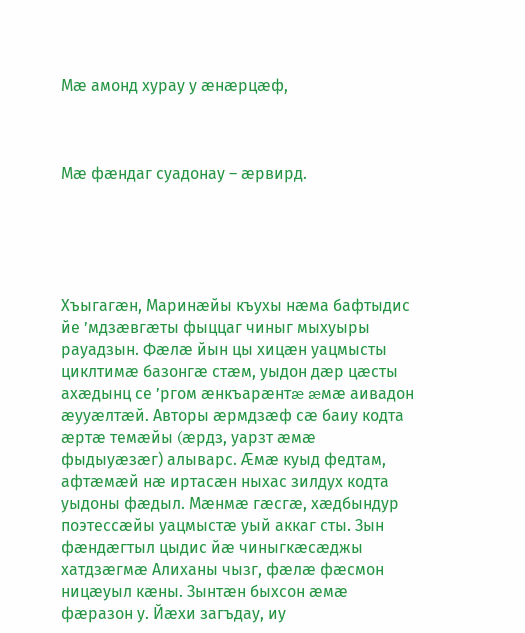Мæ амонд хурау у æнæрцæф,



Мæ фæндаг суадонау – æрвирд.





Хъыгагæн, Маринæйы къухы нæма бафтыдис йе ’мдзæвгæты фыццаг чиныг мыхуыры рауадзын. Фæлæ йын цы хицæн уацмысты циклтимæ базонгæ стæм, уыдон дæр цæсты ахæдынц се ’ргом æнкъарæнтæ æмæ аивадон æууæлтæй. Авторы æрмдзæф сæ баиу кодта æртæ темæйы (æрдз, уарзт æмæ фыдыуæзæг) алыварс. Æмæ куыд федтам, афтæмæй нæ иртасæн ныхас зилдух кодта уыдоны фæдыл. Мæнмæ гæсгæ, хæдбындур поэтессæйы уацмыстæ уый аккаг сты. Зын фæндæгтыл цыдис йæ чиныгкæсæджы хатдзæгмæ Алиханы чызг, фæлæ фæсмон ницæуыл кæны. Зынтæн быхсон æмæ фæразон у. Йæхи загъдау, иу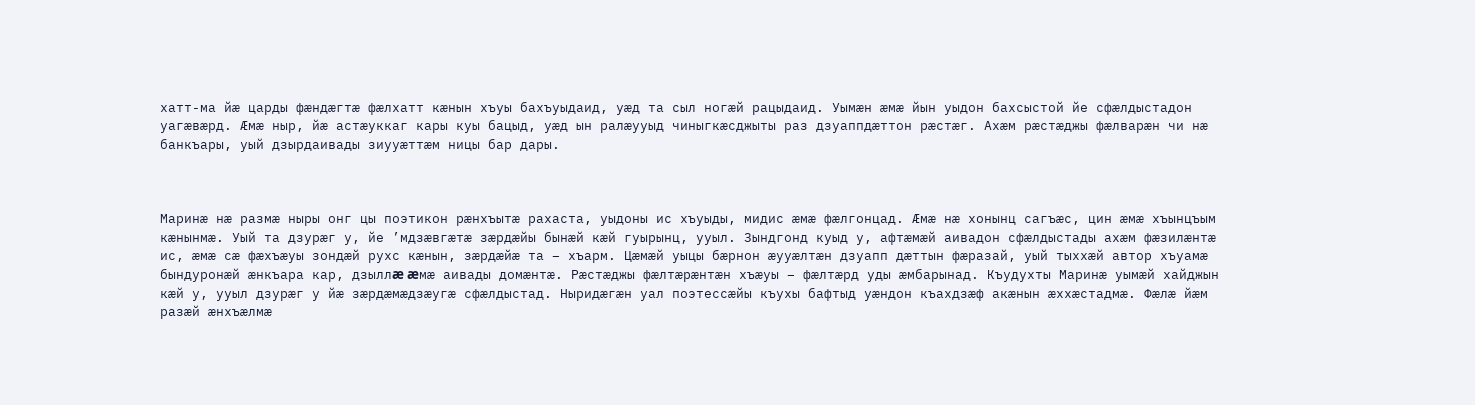хатт-ма йæ царды фæндæгтæ фæлхатт кæнын хъуы бахъуыдаид, уæд та сыл ногæй рацыдаид. Уымæн æмæ йын уыдон бахсыстой йе сфæлдыстадон уагæвæрд. Æмæ ныр, йæ астæуккаг кары куы бацыд, уæд ын ралæууыд чиныгкæсджыты раз дзуаппдæттон рæстæг. Ахæм рæстæджы фæлварæн чи нæ банкъары, уый дзырдаивады зиууæттæм ницы бар дары.



Маринæ нæ размæ ныры онг цы поэтикон рæнхъытæ рахаста, уыдоны ис хъуыды, мидис æмæ фæлгонцад. Æмæ нæ хонынц сагъæс, цин æмæ хъынцъым кæнынмæ. Уый та дзурæг у, йе ’мдзæвгæтæ зæрдæйы бынæй кæй гуырынц, ууыл. Зындгонд куыд у, афтæмæй аивадон сфæлдыстады ахæм фæзилæнтæ ис, æмæ сæ фæхъæуы зондæй рухс кæнын, зæрдæйæ та – хъарм. Цæмæй уыцы бæрнон æууæлтæн дзуапп дæттын фæразай, уый тыххæй автор хъуамæ бындуронæй æнкъара кар, дзыллæ æмæ аивады домæнтæ. Рæстæджы фæлтæрæнтæн хъæуы – фæлтæрд уды æмбарынад. Къудухты Маринæ уымæй хайджын кæй у, ууыл дзурæг у йæ зæрдæмæдзæугæ сфæлдыстад. Ныридæгæн уал поэтессæйы къухы бафтыд уæндон къахдзæф акæнын æххæстадмæ. Фæлæ йæм разæй æнхъæлмæ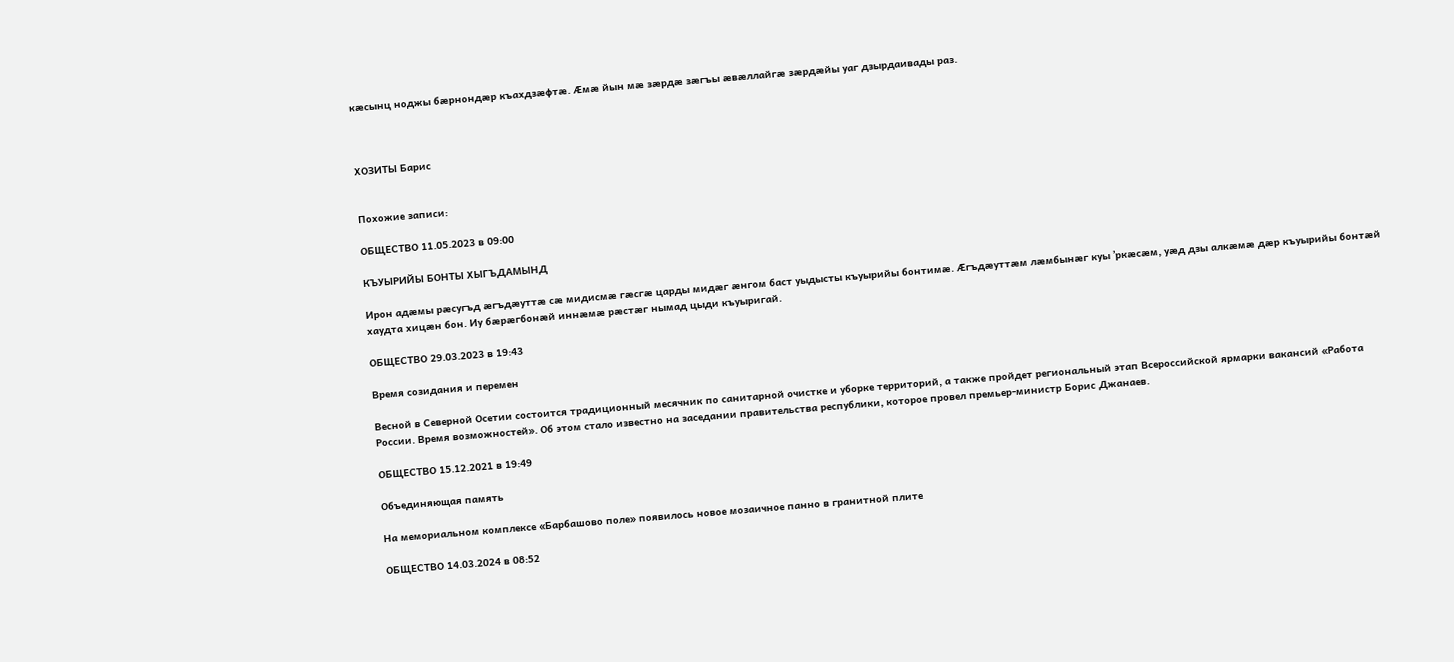кæсынц ноджы бæрнондæр къахдзæфтæ. Æмæ йын мæ зæрдæ зæгъы æвæллайгæ зæрдæйы уаг дзырдаивады раз.



ХОЗИТЫ Барис


Похожие записи:

ОБЩЕСТВО 11.05.2023 в 09:00

КЪУЫРИЙЫ БОНТЫ ХЫГЪДАМЫНД

Ирон адæмы рæсугъд æгъдæуттæ сæ мидисмæ гæсгæ царды мидæг æнгом баст уыдысты къуырийы бонтимæ. Æгъдæуттæм лæмбынæг куы ʼркæсæм, уæд дзы алкæмæ дæр къуырийы бонтæй хаудта хицæн бон. Иу бæрæгбонæй иннæмæ рæстæг нымад цыди къуыригай.

ОБЩЕСТВО 29.03.2023 в 19:43

Время созидания и перемен

Весной в Северной Осетии состоится традиционный месячник по санитарной очистке и уборке территорий, а также пройдет региональный этап Всероссийской ярмарки вакансий «Работа России. Время возможностей». Об этом стало известно на заседании правительства республики, которое провел премьер-министр Борис Джанаев.

ОБЩЕСТВО 15.12.2021 в 19:49

Объединяющая память

На мемориальном комплексе «Барбашово поле» появилось новое мозаичное панно в гранитной плите

ОБЩЕСТВО 14.03.2024 в 08:52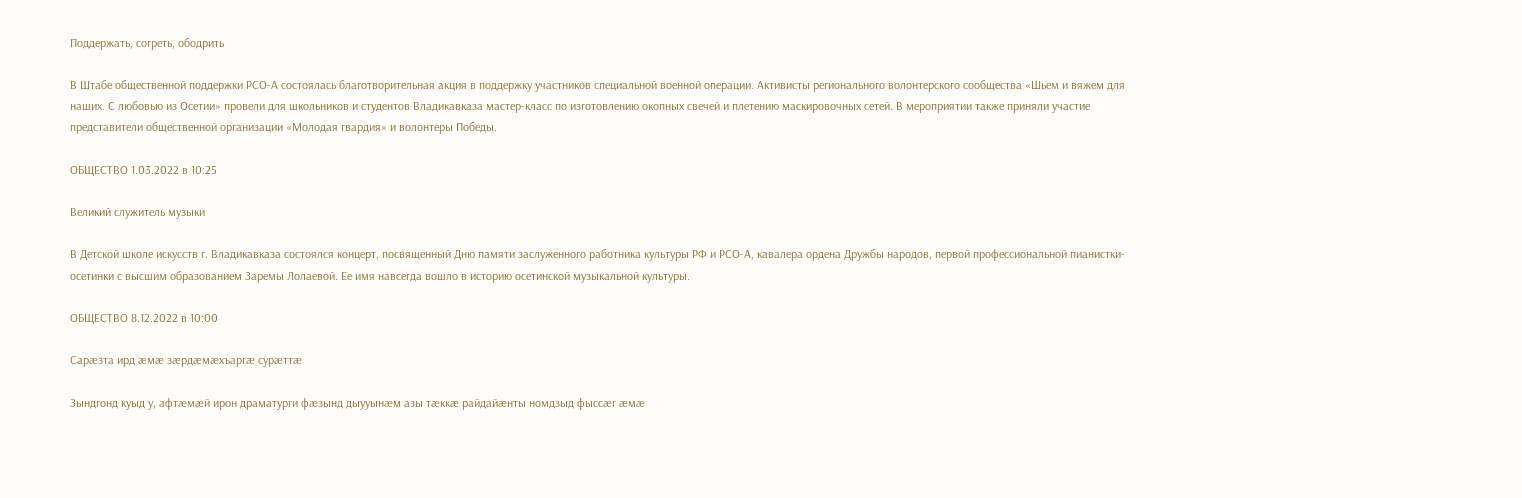Поддержать, согреть, ободрить

В Штабе общественной поддержки РСО-А состоялась благотворительная акция в поддержку участников специальной военной операции. Активисты регионального волонтерского сообщества «Шьем и вяжем для наших. С любовью из Осетии» провели для школьников и студентов Владикавказа мастер-класс по изготовлению окопных свечей и плетению маскировочных сетей. В мероприятии также приняли участие представители общественной организации «Молодая гвардия» и волонтеры Победы.

ОБЩЕСТВО 1.03.2022 в 10:25

Великий служитель музыки

В Детской школе искусств г. Владикавказа состоялся концерт, посвященный Дню памяти заслуженного работника культуры РФ и РСО-А, кавалера ордена Дружбы народов, первой профессиональной пианистки-осетинки с высшим образованием Заремы Лолаевой. Ее имя навсегда вошло в историю осетинской музыкальной культуры.

ОБЩЕСТВО 8.12.2022 в 10:00

Сарæзта ирд æмæ зæрдæмæхъаргæ сурæттæ

Зындгонд куыд у, афтæмæй ирон драматурги фæзынд дыууынæм азы тæккæ райдайæнты номдзыд фыссæг æмæ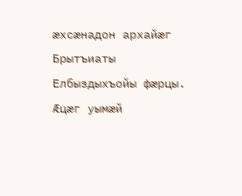æхсæнадон архайæг Брытъиаты Елбыздыхъойы фæрцы. Æцæг уымæй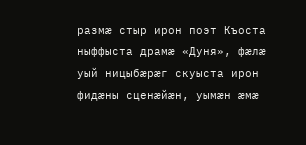размæ стыр ирон поэт Къоста ныффыста драмæ «Дуня», фæлæ уый ницыбæрæг скуыста ирон фидæны сценæйæн, уымæн æмæ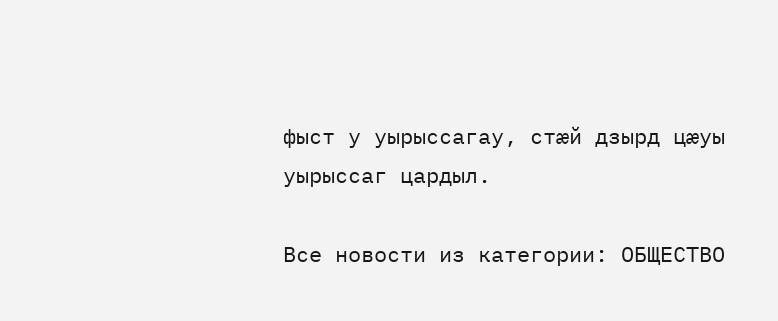фыст у уырыссагау, стæй дзырд цæуы уырыссаг цардыл.

Все новости из категории: ОБЩЕСТВО